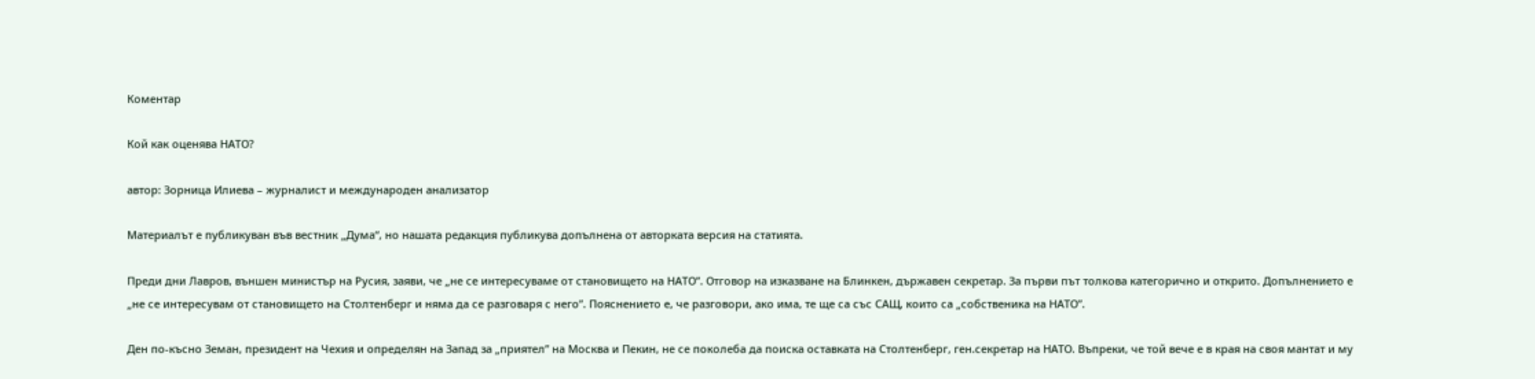Коментар

Кой как оценява НАТО?

автор: Зорница Илиева – журналист и международен анализатор

Материалът е публикуван във вестник „Дума“, но нашата редакция публикува допълнена от авторката версия на статията.

Преди дни Лавров, външен министър на Русия, заяви, че „не се интересуваме от становището на НАТО”. Отговор на изказване на Блинкен, държавен секретар. За първи път толкова категорично и открито. Допълнението е „не се интересувам от становището на Столтенберг и няма да се разговаря с него”. Пояснението е, че разговори, ако има, те ще са със САЩ, които са „собственика на НАТО”.

Ден по-късно Земан, президент на Чехия и определян на Запад за „приятел” на Москва и Пекин, не се поколеба да поиска оставката на Столтенберг, ген.секретар на НАТО. Въпреки, че той вече е в края на своя мантат и му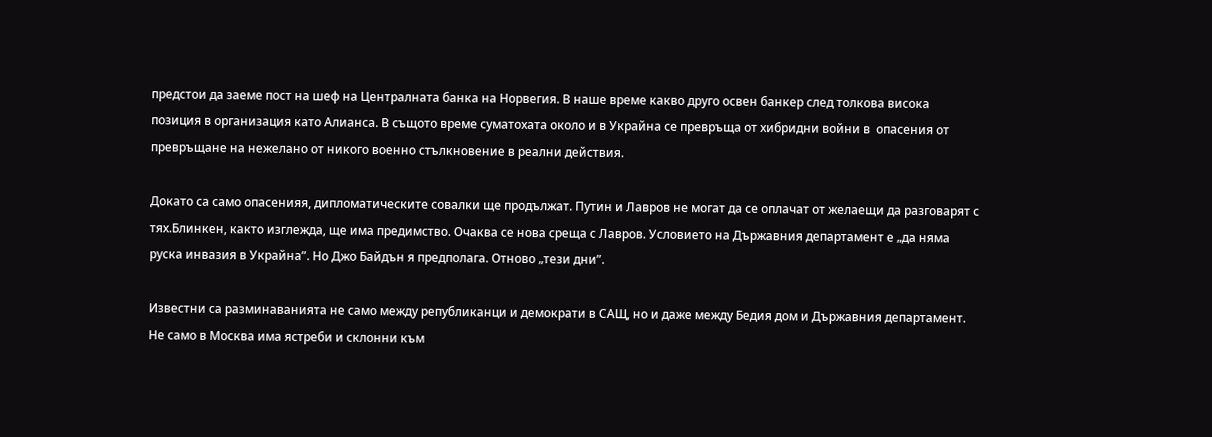предстои да заеме пост на шеф на Централната банка на Норвегия. В наше време какво друго освен банкер след толкова висока позиция в организация като Алианса. В същото време суматохата около и в Украйна се превръща от хибридни войни в  опасения от превръщане на нежелано от никого военно стълкновение в реални действия.

Докато са само опасенияя, дипломатическите совалки ще продължат. Путин и Лавров не могат да се оплачат от желаещи да разговарят с тях.Блинкен, както изглежда, ще има предимство. Очаква се нова среща с Лавров. Условието на Държавния департамент е „да няма руска инвазия в Украйна”. Но Джо Байдън я предполага. Отново „тези дни”.

Известни са разминаванията не само между републиканци и демократи в САЩ, но и даже между Бедия дом и Държавния департамент. Не само в Москва има ястреби и склонни към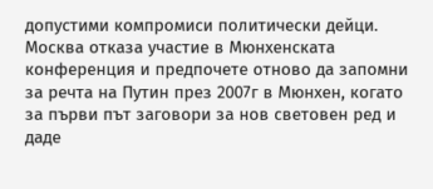допустими компромиси политически дейци. Москва отказа участие в Мюнхенската конференция и предпочете отново да запомни за речта на Путин през 2007г в Мюнхен, когато за първи път заговори за нов световен ред и даде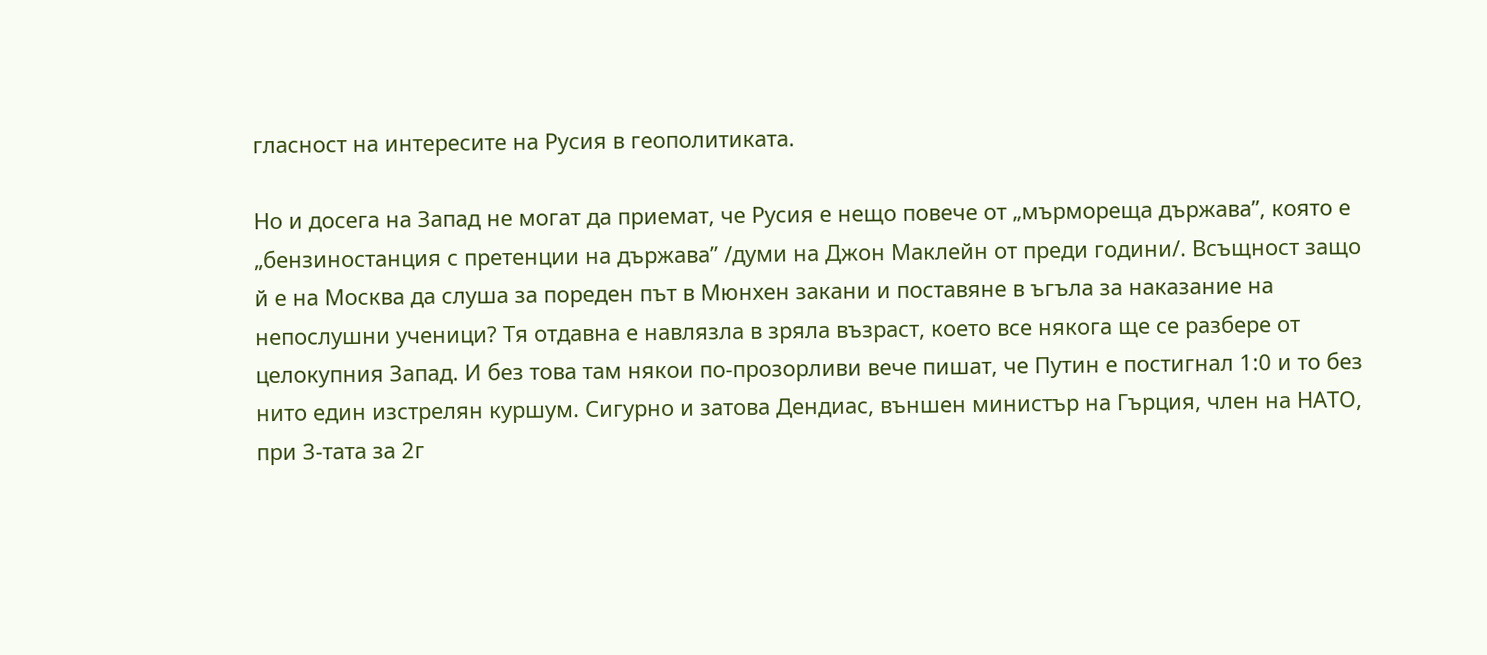гласност на интересите на Русия в геополитиката.

Но и досега на Запад не могат да приемат, че Русия е нещо повече от „мърмореща държава”, която е „бензиностанция с претенции на държава” /думи на Джон Маклейн от преди години/. Всъщност защо й е на Москва да слуша за пореден път в Мюнхен закани и поставяне в ъгъла за наказание на непослушни ученици? Тя отдавна е навлязла в зряла възраст, което все някога ще се разбере от целокупния Запад. И без това там някои по-прозорливи вече пишат, че Путин е постигнал 1:0 и то без нито един изстрелян куршум. Сигурно и затова Дендиас, външен министър на Гърция, член на НАТО, при 3-тата за 2г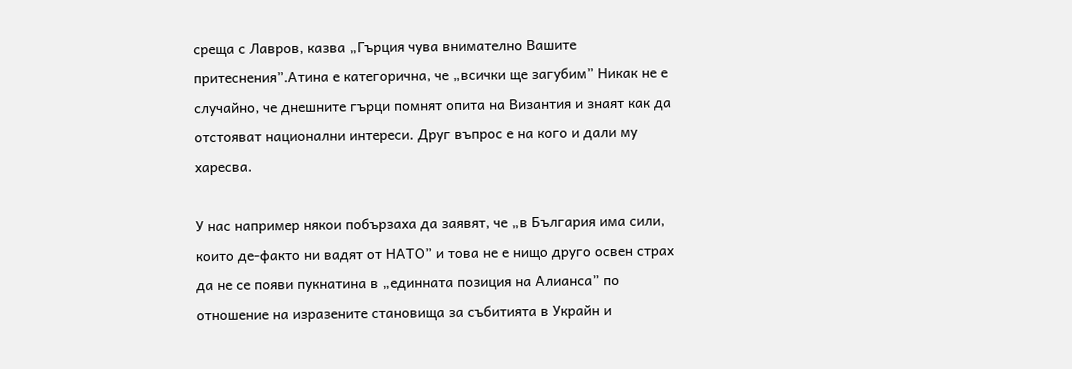среща с Лавров, казва „Гърция чува внимателно Вашите притеснения”.Атина е категорична, че „всички ще загубим” Никак не е случайно, че днешните гърци помнят опита на Византия и знаят как да отстояват национални интереси. Друг въпрос е на кого и дали му харесва.

У нас например някои побързаха да заявят, че „в България има сили, които де-факто ни вадят от НАТО” и това не е нищо друго освен страх да не се появи пукнатина в „единната позиция на Алианса” по отношение на изразените становища за събитията в Украйн и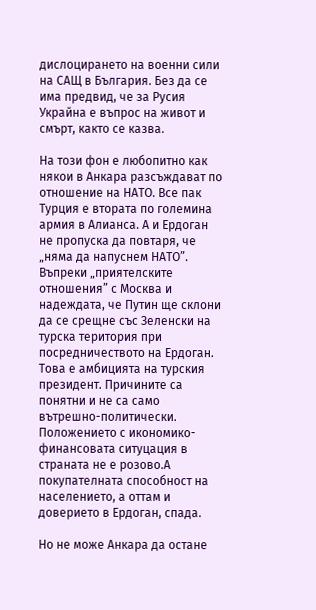дислоцирането на военни сили на САЩ в България. Без да се има предвид, че за Русия Украйна е въпрос на живот и смърт, както се казва.

На този фон е любопитно как някои в Анкара разсъждават по отношение на НАТО. Все пак Турция е втората по големина армия в Алианса. А и Ердоган не пропуска да повтаря, че „няма да напуснем НАТО”. Въпреки „приятелските отношения” с Москва и надеждата, че Путин ще склони да се срещне със Зеленски на турска територия при посредничеството на Ердоган. Това е амбицията на турския президент. Причините са понятни и не са само вътрешно-политически. Положението с икономико-финансовата ситуцация в страната не е розово.А покупателната способност на населението, а оттам и доверието в Ердоган, спада.

Но не може Анкара да остане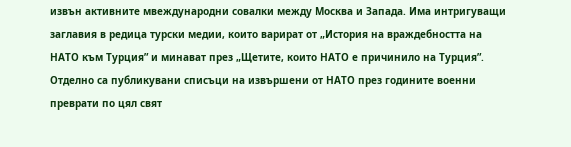извън активните мвеждународни совалки между Москва и Запада. Има интригуващи заглавия в редица турски медии, които варират от „История на враждебността на НАТО към Турция” и минават през „Щетите, които НАТО е причинило на Турция”. Отделно са публикувани списъци на извършени от НАТО през годините военни преврати по цял свят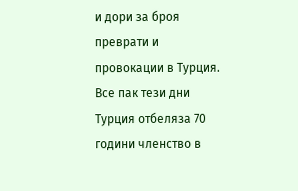и дори за броя преврати и провокации в Турция. Все пак тези дни Турция отбеляза 70 години членство в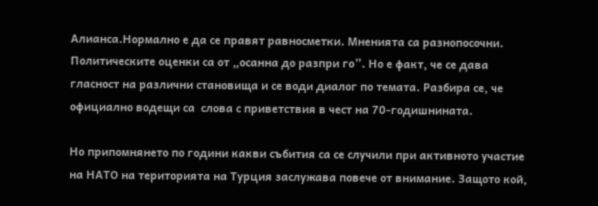Алианса.Нормално е да се правят равносметки. Мненията са разнопосочни. Политическите оценки са от „осанна до разпри го”. Но е факт, че се дава гласност на различни становища и се води диалог по темата. Разбира се, че официално водещи са  слова с приветствия в чест на 70-годишнината.

Но припомнянето по години какви събития са се случили при активното участие на НАТО на територията на Турция заслужава повече от внимание. Защото кой,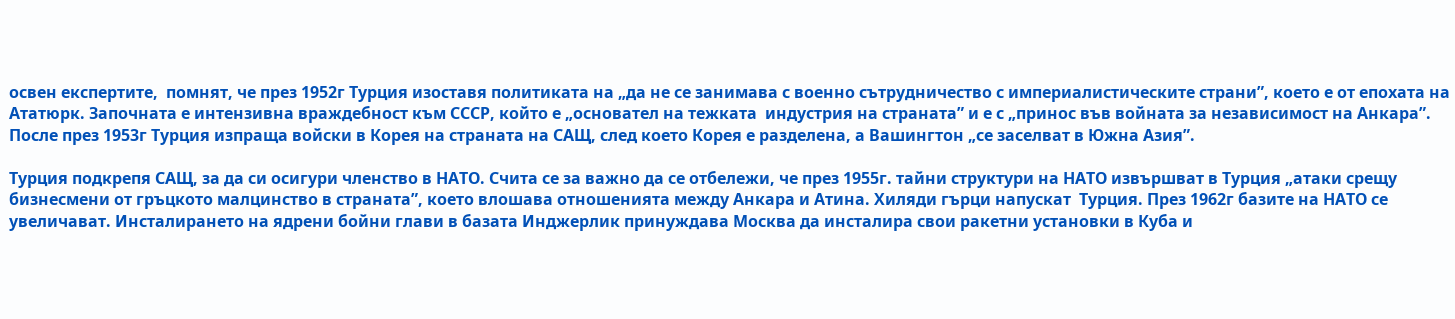освен експертите,  помнят, че през 1952г Турция изоставя политиката на „да не се занимава с военно сътрудничество с империалистическите страни”, което е от епохата на Ататюрк. Започната е интензивна враждебност към СССР, който е „основател на тежката  индустрия на страната” и е с „принос във войната за независимост на Анкара”. После през 1953г Турция изпраща войски в Корея на страната на САЩ, след което Корея е разделена, а Вашингтон „се заселват в Южна Азия”.

Турция подкрепя САЩ, за да си осигури членство в НАТО. Счита се за важно да се отбележи, че през 1955г. тайни структури на НАТО извършват в Турция „атаки срещу бизнесмени от гръцкото малцинство в страната”, което влошава отношенията между Анкара и Атина. Хиляди гърци напускат  Турция. През 1962г базите на НАТО се увеличават. Инсталирането на ядрени бойни глави в базата Инджерлик принуждава Москва да инсталира свои ракетни установки в Куба и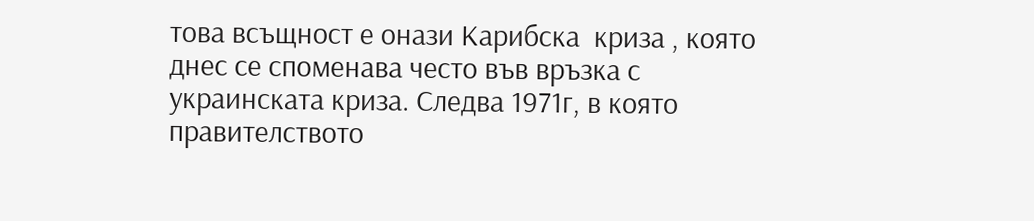това всъщност е онази Карибска  криза , която днес се споменава често във връзка с украинската криза. Следва 1971г, в която правителството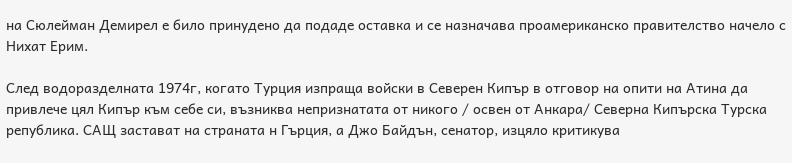на Сюлейман Демирел е било принудено да подаде оставка и се назначава проамериканско правителство начело с Нихат Ерим.

След водоразделната 1974г, когато Турция изпраща войски в Северен Кипър в отговор на опити на Атина да привлече цял Кипър към себе си, възниква непризнатата от никого / освен от Анкара/ Северна Кипърска Турска република. САЩ застават на страната н Гърция, а Джо Байдън, сенатор, изцяло критикува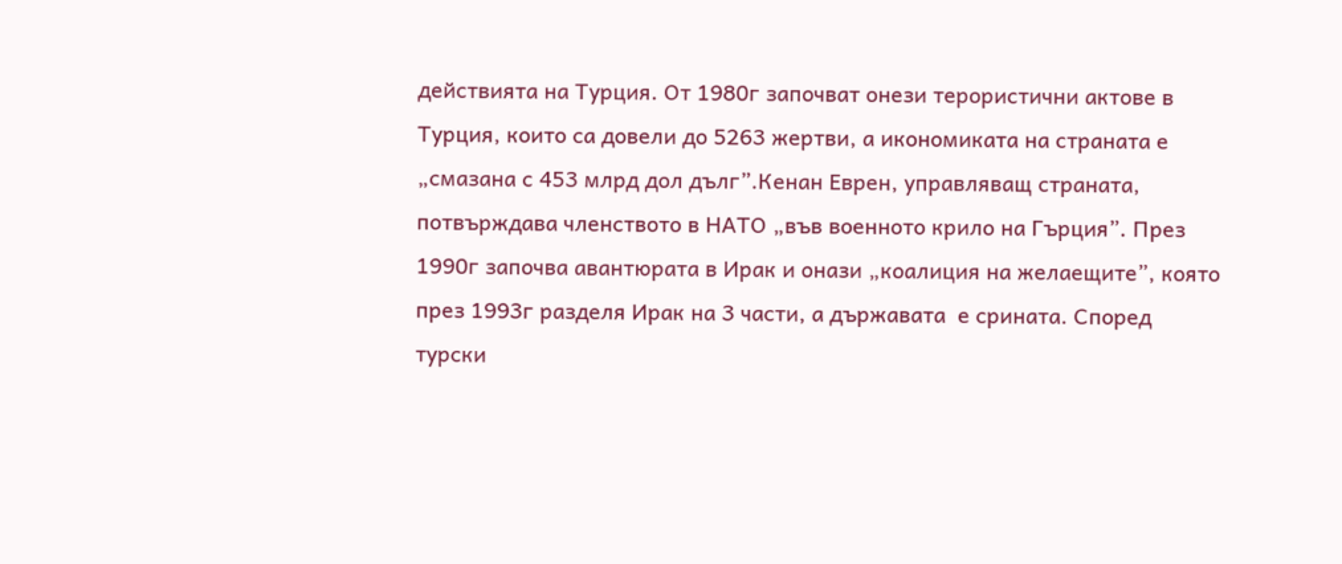действията на Турция. От 1980г започват онези терористични актове в Турция, които са довели до 5263 жертви, а икономиката на страната е „смазана с 453 млрд дол дълг”.Кенан Еврен, управляващ страната, потвърждава членството в НАТО „във военното крило на Гърция”. През 1990г започва авантюрата в Ирак и онази „коалиция на желаещите”, която през 1993г разделя Ирак на 3 части, а държавата  е срината. Според турски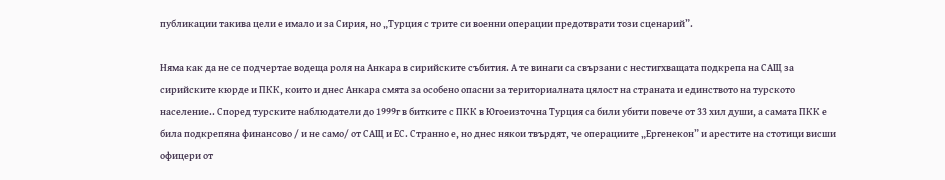публикации такива цели е имало и за Сирия, но „Турция с трите си военни операции предотврати този сценарий”.

Няма как да не се подчертае водеща роля на Анкара в сирийските събития. А те винаги са свързани с нестигхващата подкрепа на САЩ за сирийските кюрде и ПКК, които и днес Анкара смята за особено опасни за териториалната цялост на страната и единството на турското население.. Според турските наблюдатели до 1999г в битките с ПКК в Югоеизточна Турция са били убити повече от 33 хил души, а самата ПКК е била подкрепяна финансово / и не само/ от САЩ и ЕС. Странно е, но днес някои твърдят, че операциите „Ергенекон” и арестите на стотици висши офицери от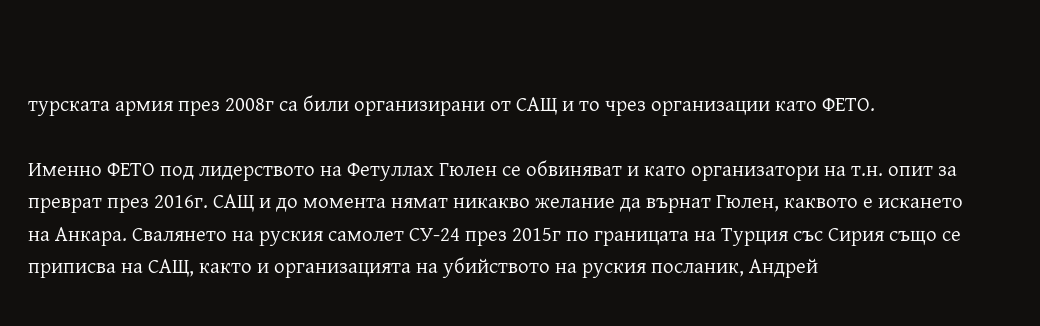турската армия през 2008г са били организирани от САЩ и то чрез организации като ФЕТО.

Именно ФЕТО под лидерството на Фетуллах Гюлен се обвиняват и като организатори на т.н. опит за преврат през 2016г. САЩ и до момента нямат никакво желание да върнат Гюлен, каквото е искането на Анкара. Свалянето на руския самолет СУ-24 през 2015г по границата на Турция със Сирия също се приписва на САЩ, както и организацията на убийството на руския посланик, Андрей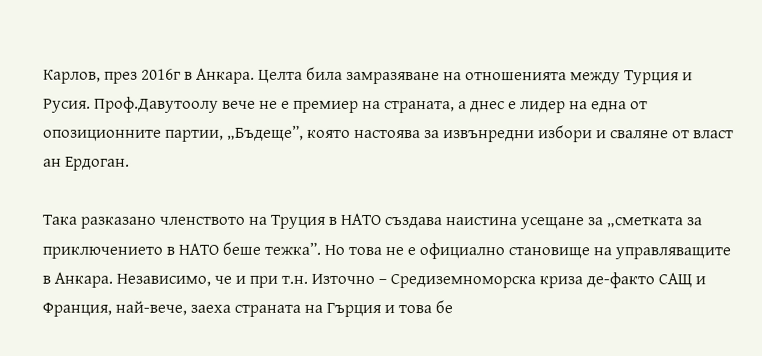Карлов, през 2016г в Анкара. Целта била замразяване на отношенията между Турция и Русия. Проф.Давутоолу вече не е премиер на страната, а днес е лидер на една от опозиционните партии, „Бъдеще”, която настоява за извънредни избори и сваляне от власт ан Ердоган.

Така разказано членството на Труция в НАТО създава наистина усещане за „сметката за приключението в НАТО беше тежка”. Но това не е официално становище на управляващите в Анкара. Независимо, че и при т.н. Източно – Средиземноморска криза де-факто САЩ и Франция, най-вече, заеха страната на Гърция и това бе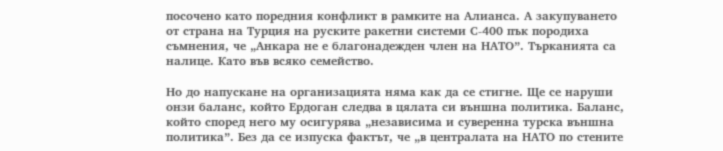посочено като поредния конфликт в рамките на Алианса. А закупуването от страна на Турция на руските ракетни системи С-400 пък породиха съмнения, че „Анкара не е благонадежден член на НАТО”. Търканията са налице. Като във всяко семейство.

Но до напускане на организацията няма как да се стигне. Ще се наруши онзи баланс, който Ердоган следва в цялата си външна политика. Баланс, който според него му осигурява „независима и суверенна турска външна политика”. Без да се изпуска фактът, че „в централата на НАТО по стените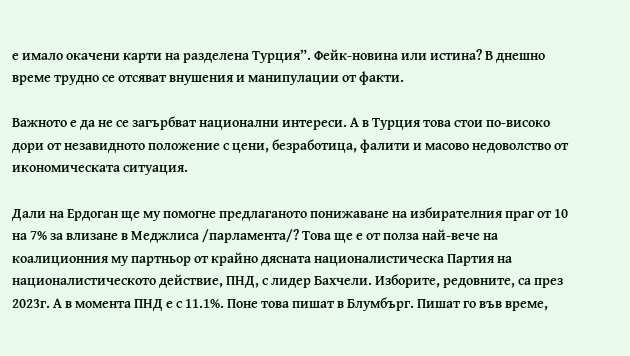е имало окачени карти на разделена Турция”. Фейк-новина или истина? В днешно време трудно се отсяват внушения и манипулации от факти.

Важното е да не се загърбват национални интереси. А в Турция това стои по-високо дори от незавидното положение с цени, безработица, фалити и масово недоволство от икономическата ситуация.

Дали на Ердоган ще му помогне предлаганото понижаване на избирателния праг от 10 на 7% за влизане в Меджлиса /парламента/? Това ще е от полза най-вече на коалиционния му партньор от крайно дясната националистическа Партия на националистическото действие, ПНД, с лидер Бахчели. Изборите, редовните, са през 2023г. А в момента ПНД е с 11.1%. Поне това пишат в Блумбърг. Пишат го във време,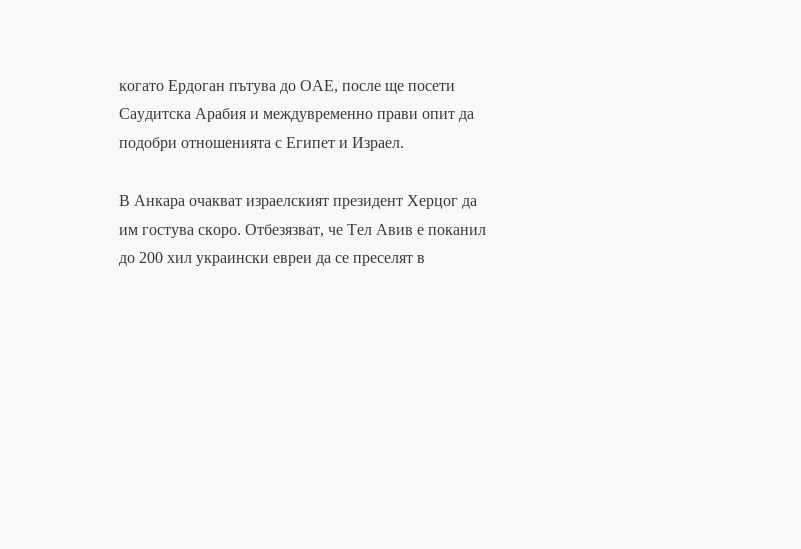когато Ердоган пътува до ОАЕ, после ще посети Саудитска Арабия и междувременно прави опит да подобри отношенията с Египет и Израел.

В Анкара очакват израелският президент Херцог да им гостува скоро. Отбезязват, че Тел Авив е поканил до 200 хил украински евреи да се преселят в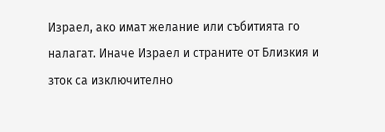Израел, ако имат желание или събитията го налагат. Иначе Израел и страните от Близкия и зток са изключително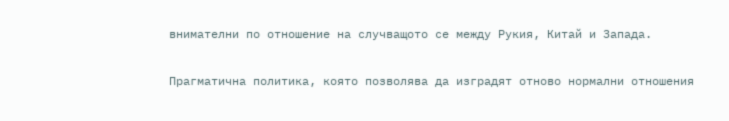внимателни по отношение на случващото се между Рукия, Китай и Запада.

Прагматична политика, която позволява да изградят отново нормални отношения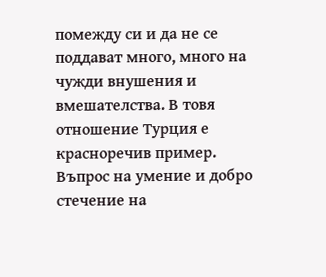помежду си и да не се поддават много, много на чужди внушения и вмешателства. В товя отношение Турция е красноречив пример. Въпрос на умение и добро стечение на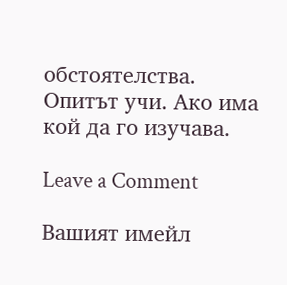обстоятелства. Опитът учи. Ако има кой да го изучава.

Leave a Comment

Вашият имейл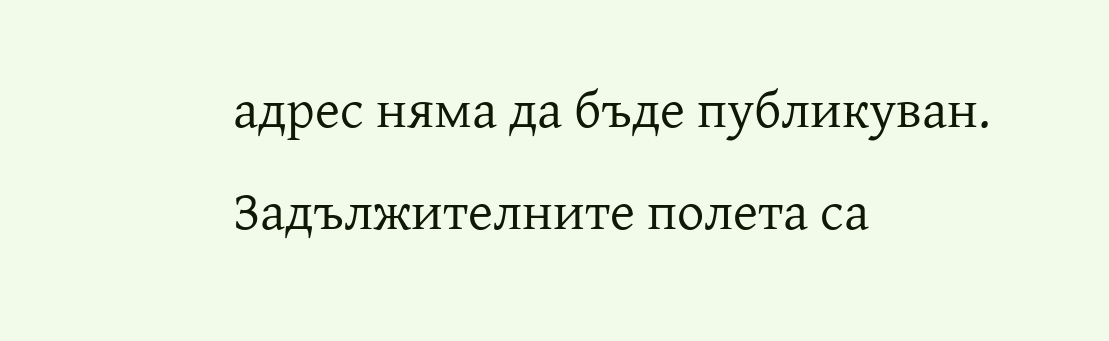адрес няма да бъде публикуван. Задължителните полета са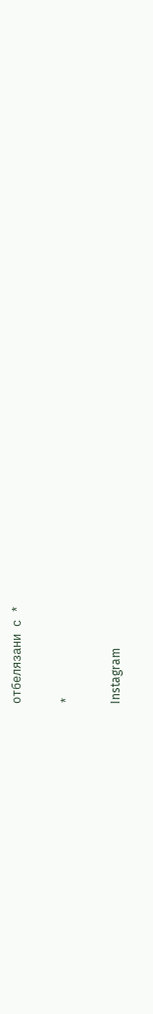отбелязани с *

*

Instagram